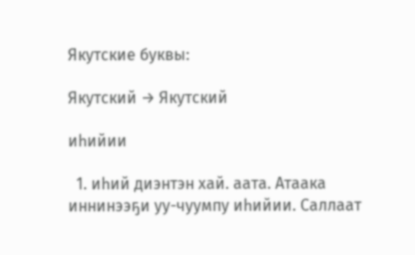Якутские буквы:

Якутский → Якутский

иһийии

  1. иһий диэнтэн хай. аата. Атаака иннинээҕи уу-чуумпу иһийии. Саллаат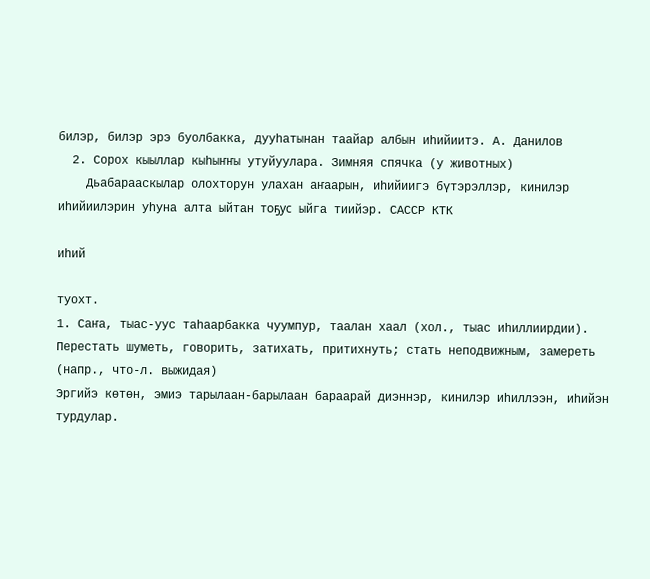билэр, билэр эрэ буолбакка, дууһатынан таайар албын иһийиитэ. А. Данилов
  2. Сорох кыыллар кыһыҥҥы утуйуулара. Зимняя спячка (у животных)
    Дьабарааскылар олохторун улахан аҥаарын, иһийиигэ бүтэрэллэр, кинилэр иһийиилэрин уһуна алта ыйтан тоҕус ыйга тиийэр. САССР КТК

иһий

туохт.
1. Саҥа, тыас-уус таһаарбакка чуумпур, таалан хаал (хол., тыас иһиллиирдии). Перестать шуметь, говорить, затихать, притихнуть; стать неподвижным, замереть (напр., что-л. выжидая)
Эргийэ көтөн, эмиэ тарылаан-барылаан бараарай диэннэр, кинилэр иһиллээн, иһийэн турдулар.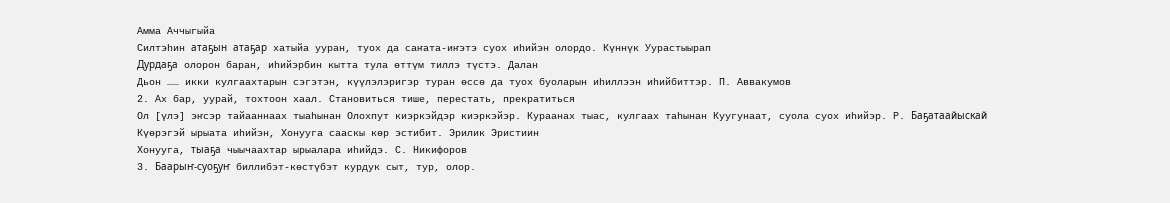Амма Аччыгыйа
Силтэһин атаҕын атаҕар хатыйа ууран, туох да саҥата-иҥэтэ суох иһийэн олордо. Күннүк Уурастыырап
Дурдаҕа олорон баран, иһийэрбин кытта тула өттүм тиллэ түстэ. Далан
Дьон …… икки кулгаахтарын сэгэтэн, күүлэлэригэр туран өссө да туох буоларын иһиллээн иһийбиттэр. П. Аввакумов
2. Ах бар, уурай, тохтоон хаал. Становиться тише, перестать, прекратиться
Ол [үлэ] эҥсэр тайааннаах тыаһынан Олохпут киэркэйдэр киэркэйэр. Кураанах тыас, кулгаах таһынан Куугунаат, суола суох иһийэр. Р. Баҕатаайыскай
Күөрэгэй ырыата иһийэн, Хонууга сааскы көр эстибит. Эрилик Эристиин
Хонууга, тыаҕа чыычаахтар ырыалара иһийдэ. С. Никифоров
3. Баарыҥ-суоҕуҥ биллибэт-көстүбэт курдук сыт, тур, олор.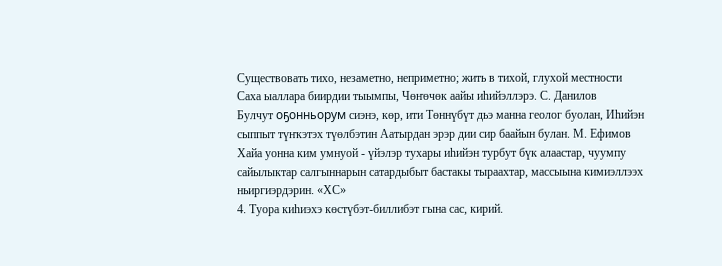Существовать тихо, незаметно, неприметно; жить в тихой, глухой местности
Саха ыаллара биирдии тыымпы, Чөҥөчөк аайы иһийэллэрэ. С. Данилов
Булчут оҕонньорум сиэнэ, көр, ити Төннүбүт дьэ манна геолог буолан, Иһийэн сыппыт түҥкэтэх түөлбэтин Аатырдан эрэр дии сир баайын булан. М. Ефимов
Хайа уонна ким умнуой - үйэлэр тухары иһийэн турбут бүк алаастар, чуумпу сайылыктар салгыннарын сатардыбыт бастакы тыраахтар, массыына кимиэллээх ньиргиэрдэрин. «ХС»
4. Туора киһиэхэ көстүбэт-биллибэт гына сас, кирий.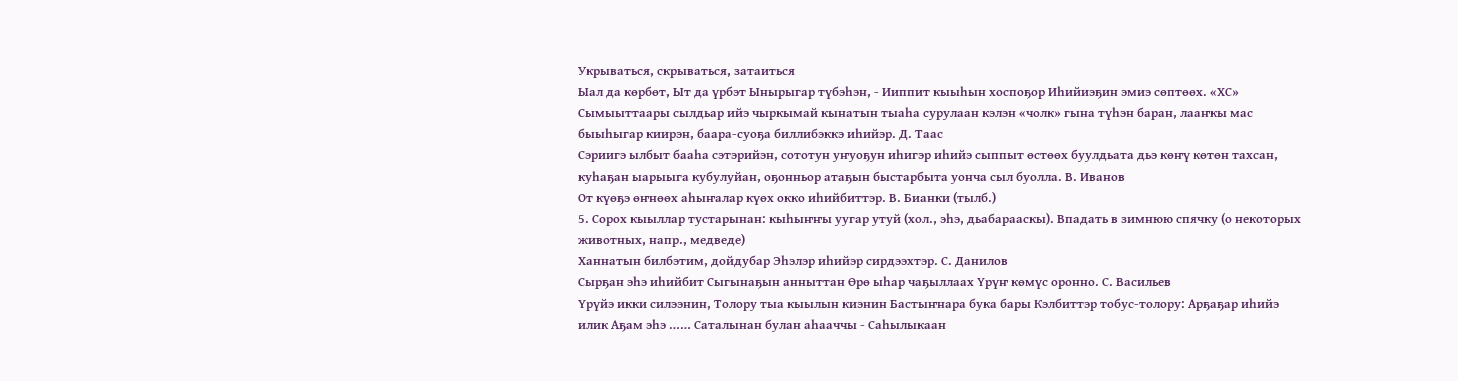Укрываться, скрываться, затаиться
Ыал да көрбөт, Ыт да үрбэт Ынырыгар түбэһэн, - Ииппит кыыһын хоспоҕор Иһийиэҕин эмиэ сөптөөх. «ХС»
Сымыыттаары сылдьар ийэ чыркымай кынатын тыаһа сурулаан кэлэн «чолк» гына түһэн баран, лааҥкы мас быыһыгар киирэн, баара-суоҕа биллибэккэ иһийэр. Д. Таас
Сэриигэ ылбыт бааһа сэтэрийэн, сототун уҥуоҕун иһигэр иһийэ сыппыт өстөөх буулдьата дьэ көҥү көтөн тахсан, куһаҕан ыарыыга кубулуйан, оҕонньор атаҕын быстарбыта уонча сыл буолла. В. Иванов
От күөҕэ өҥнөөх аһыҥалар күөх окко иһийбиттэр. В. Бианки (тылб.)
5. Сорох кыыллар тустарынан: кыһыҥҥы уугар утуй (хол., эһэ, дьабарааскы). Впадать в зимнюю спячку (о некоторых животных, напр., медведе)
Ханнатын билбэтим, дойдубар Эһэлэр иһийэр сирдээхтэр. С. Данилов
Сырҕан эһэ иһийбит Сыгынаҕын анныттан Өрө ыһар чаҕыллаах Үрүҥ көмүс оронно. С. Васильев
Үрүйэ икки силээнин, Толору тыа кыылын киэнин Бастыҥнара бука бары Кэлбиттэр тобус-толору: Арҕаҕар иһийэ илик Аҕам эһэ …… Саталынан булан аһааччы - Саһылыкаан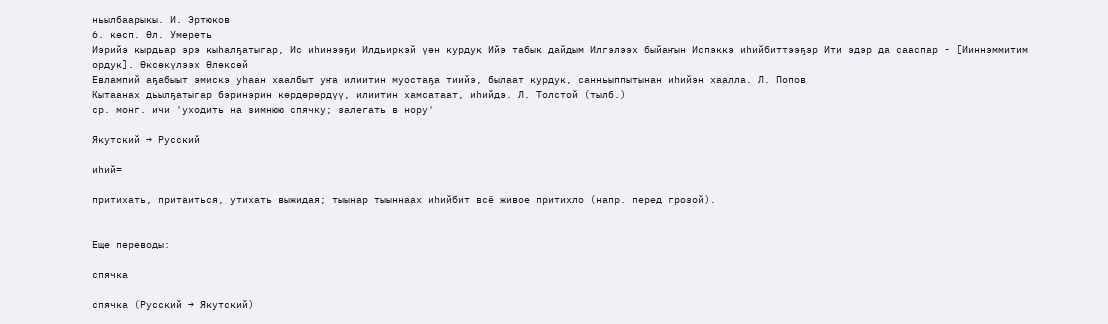ньылбаарыкы. И. Эртюков
6. көсп. Өл. Умереть
Иэрийэ кырдьар эрэ кыһалҕатыгар, Ис иһинээҕи Илдьиркэй үөн курдук Ийэ табык дайдым Илгэлээх быйаҥын Испэккэ иһийбиттээҕэр Ити эдэр да сааспар - [Ииннэммитим ордук]. Өксөкүлээх Өлөксөй
Евлампий аҕабыыт эмискэ уһаан хаалбыт уҥа илиитин муостаҕа тиийэ, былаат курдук, санньыппытынан иһийэн хаалла. Л. Попов
Кытаанах дьылҕатыгар бэринэрин көрдөрөрдүү, илиитин хамсатаат, иһийдэ. Л. Толстой (тылб.)
ср. монг. ичи 'уходить на зимнюю спячку; залегать в нору'

Якутский → Русский

иһий=

притихать, притаиться, утихать выжидая; тыынар тыыннаах иһийбит всё живое притихло (напр. перед грозой).


Еще переводы:

спячка

спячка (Русский → Якутский)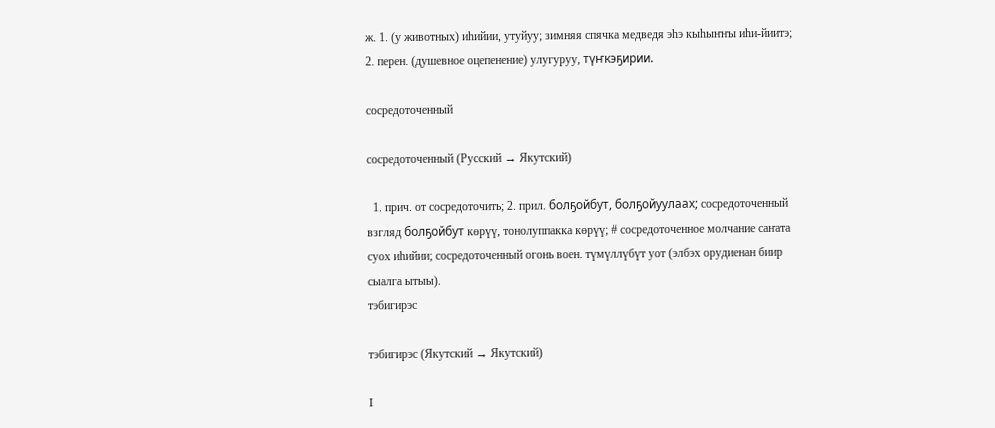ж. 1. (у животных) иһийии, утуйуу; зимняя спячка медведя эһэ кыһыҥҥы иһи-йиитэ; 2. перен. (душевное оцепенение) улугуруу, түҥкэҕирии.

сосредоточенный

сосредоточенный (Русский → Якутский)

  1. прич. от сосредоточить; 2. прил. болҕойбут, болҕойуулаах; сосредоточенный взгляд болҕойбут көрүү, тонолуппакка көрүү; # сосредоточенное молчание саҥата суох иһийии; сосредоточенный огонь воен. түмүллүбүт уот (элбэх орудиенан биир сыалга ытыы).
тэбигирэс

тэбигирэс (Якутский → Якутский)

I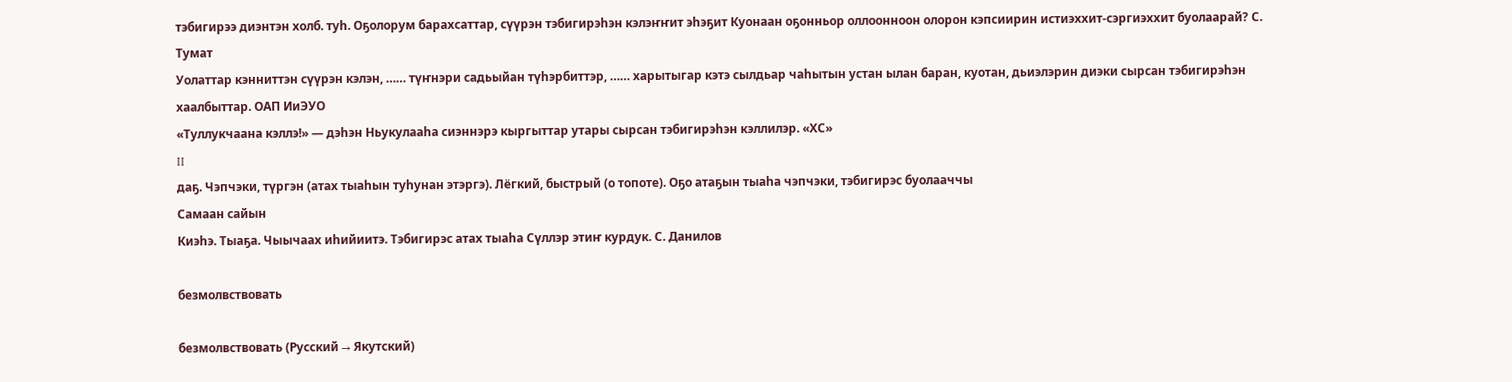тэбигирээ диэнтэн холб. туһ. Оҕолорум барахсаттар, сүүрэн тэбигирэһэн кэлэҥҥит эһэҕит Куонаан оҕонньор оллоонноон олорон кэпсиирин истиэххит-сэргиэххит буолаарай? С. Тумат
Уолаттар кэнниттэн сүүрэн кэлэн, …… түҥнэри садьыйан түһэрбиттэр, …… харытыгар кэтэ сылдьар чаһытын устан ылан баран, куотан, дьиэлэрин диэки сырсан тэбигирэһэн хаалбыттар. ОАП ИиЭУО
«Туллукчаана кэллэ!» — дэһэн Ньукулааһа сиэннэрэ кыргыттар утары сырсан тэбигирэһэн кэллилэр. «ХС»
II
даҕ. Чэпчэки, түргэн (атах тыаһын туһунан этэргэ). Лёгкий, быстрый (о топоте). Оҕо атаҕын тыаһа чэпчэки, тэбигирэс буолааччы
Самаан сайын
Киэһэ. Тыаҕа. Чыычаах иһийиитэ. Тэбигирэс атах тыаһа Сүллэр этиҥ курдук. С. Данилов

безмолвствовать

безмолвствовать (Русский → Якутский)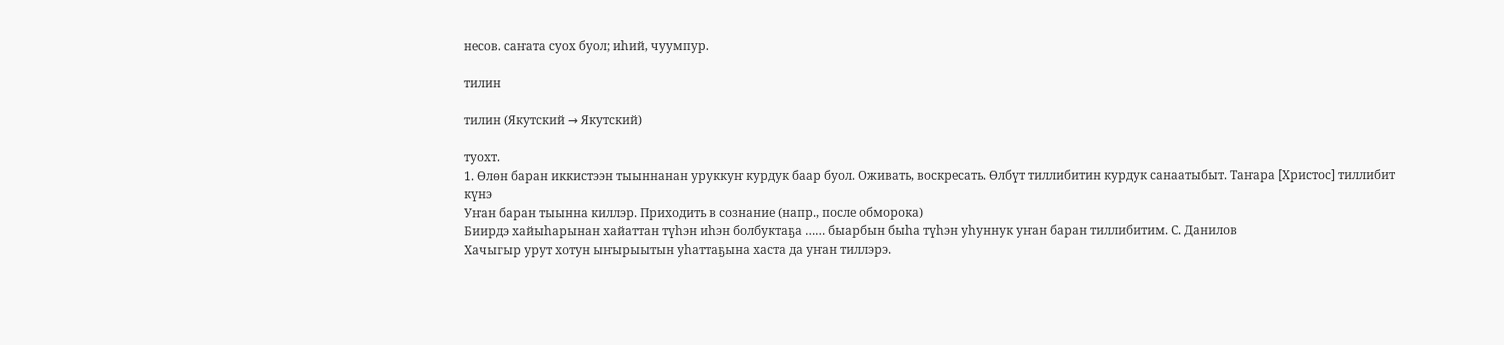несов. саҥата суох буол; иһий, чуумпур.

тилин

тилин (Якутский → Якутский)

туохт.
1. Өлөн баран иккистээн тыыннанан уруккуҥ курдук баар буол. Оживать, воскресать. Өлбүт тиллибитин курдук санаатыбыт. Таҥара [Христос] тиллибит күнэ
Уҥан баран тыынна киллэр. Приходить в сознание (напр., после обморока)
Биирдэ хайыһарынан хайаттан түһэн иһэн болбуктаҕа …… быарбын быһа түһэн уһуннук уҥан баран тиллибитим. С. Данилов
Хачыгыр урут хотун ыҥырыытын уһаттаҕына хаста да уҥан тиллэрэ.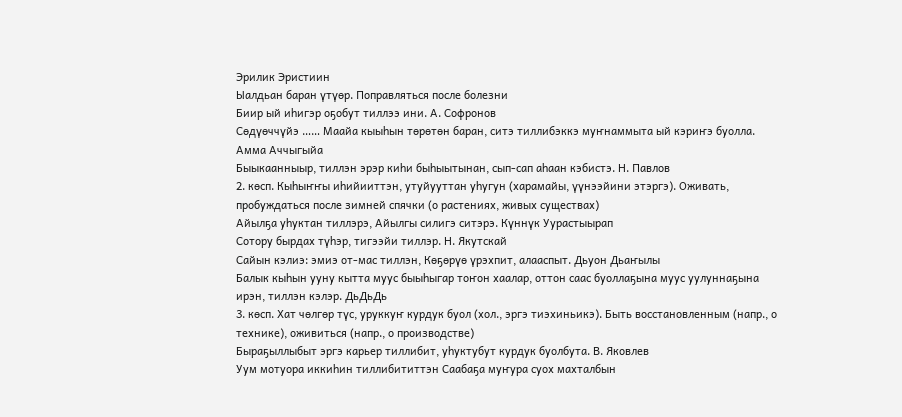Эрилик Эристиин
Ыалдьан баран үтүөр. Поправляться после болезни
Биир ый иһигэр оҕобут тиллээ ини. А. Софронов
Сөдүөччүйэ …… Маайа кыыһын төрөтөн баран, ситэ тиллибэккэ муҥнаммыта ый кэриҥэ буолла. Амма Аччыгыйа
Быыкаанныыр, тиллэн эрэр киһи быһыытынан, сып-сап аһаан кэбистэ. Н. Павлов
2. көсп. Кыһыҥҥы иһийииттэн, утуйууттан уһугун (харамайы, үүнээйини этэргэ). Оживать, пробуждаться после зимней спячки (о растениях, живых существах)
Айылҕа уһуктан тиллэрэ, Айылгы силигэ ситэрэ. Күннүк Уурастыырап
Сотору бырдах түһэр, тигээйи тиллэр. Н. Якутскай
Сайын кэлиэ: эмиэ от-мас тиллэн, Көҕөрүө үрэхпит, алааспыт. Дьуон Дьаҥылы
Балык кыһын ууну кытта муус быыһыгар тоҥон хаалар, оттон саас буоллаҕына муус уулуннаҕына ирэн, тиллэн кэлэр. ДьДьДь
3. көсп. Хат чөлгөр түс, уруккуҥ курдук буол (хол., эргэ тиэхиньикэ). Быть восстановленным (напр., о технике), оживиться (напр., о производстве)
Быраҕыллыбыт эргэ карьер тиллибит, уһуктубут курдук буолбута. В. Яковлев
Уум мотуора иккиһин тиллибититтэн Саабаҕа муҥура суох махталбын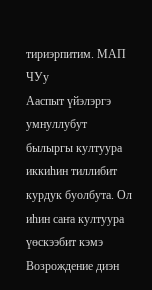тириэрпитим. МАП ЧУу
Ааспыт үйэлэргэ умнуллубут былыргы култуура иккиһин тиллибит курдук буолбута. Ол иһин саҥа култуура үөскээбит кэмэ Возрождение диэн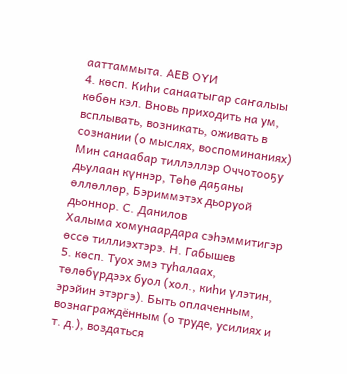ааттаммыта. АЕВ ОҮИ
4. көсп. Киһи санаатыгар саҥалыы көбөн кэл. Вновь приходить на ум, всплывать, возникать, оживать в сознании (о мыслях, воспоминаниях)
Мин санаабар тиллэллэр Оччотооҕу дьулаан күннэр, Төһө даҕаны өллөллөр, Бэриммэтэх дьоруой дьоннор. С. Данилов
Халыма хомунаардара сэһэммитигэр өссө тиллиэхтэрэ. Н. Габышев
5. көсп. Туох эмэ туһалаах, төлөбүрдээх буол (хол., киһи үлэтин, эрэйин этэргэ). Быть оплаченным, вознаграждённым (о труде, усилиях и т. д.), воздаться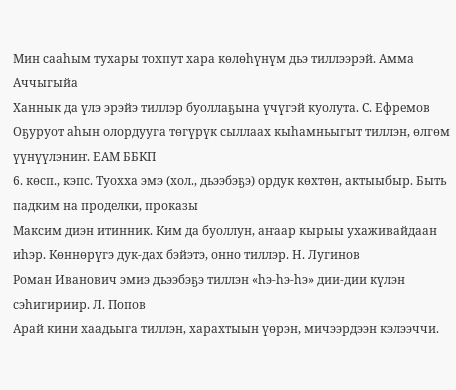Мин сааһым тухары тохпут хара көлөһүнүм дьэ тиллээрэй. Амма Аччыгыйа
Ханнык да үлэ эрэйэ тиллэр буоллаҕына үчүгэй куолута. С. Ефремов
Оҕуруот аһын олордууга төгүрүк сыллаах кыһамньыгыт тиллэн, өлгөм үүнүүлэниҥ. ЕАМ ББКП
6. көсп., кэпс. Туохха эмэ (хол., дьээбэҕэ) ордук көхтөн, актыыбыр. Быть падким на проделки, проказы
Максим диэн итинник. Ким да буоллун, аҥаар кырыы ухаживайдаан иһэр. Көннөрүгэ дук-дах бэйэтэ, онно тиллэр. Н. Лугинов
Роман Иванович эмиэ дьээбэҕэ тиллэн «һэ-һэ-һэ» дии-дии күлэн сэһигириир. Л. Попов
Арай кини хаадьыга тиллэн, харахтыын үөрэн, мичээрдээн кэлээччи.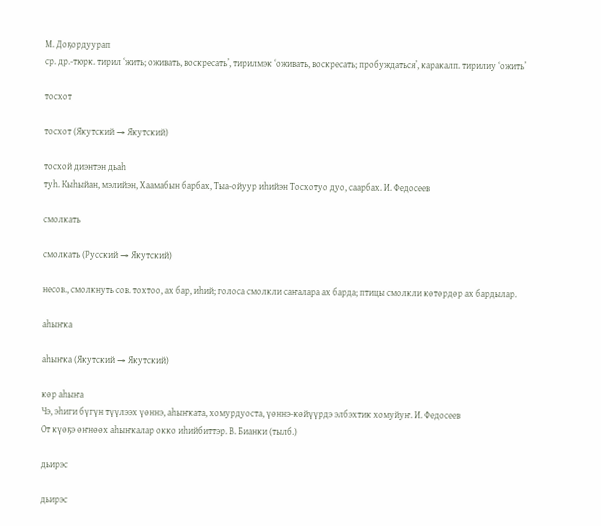М. Доҕордуурап
ср. др.-тюрк. тирил ‘жить; оживать, воскресать’, тирилмэк ‘оживать, воскресать; пробуждаться’, каракалп. тирилиу ‘ожить’

тосхот

тосхот (Якутский → Якутский)

тосхой диэнтэн дьаһ
туһ. Кыһыйан, мэлийэн, Хаамабын барбах, Тыа-ойуур иһийэн Тосхотуо дуо, саарбах. И. Федосеев

смолкать

смолкать (Русский → Якутский)

несов., смолкнуть сов. тохтоо, ах бар, иһий; голоса смолкли саҥалара ах барда; птицы смолкли көтөрдөр ах бардылар.

аһыҥка

аһыҥка (Якутский → Якутский)

көр аһыҥа
Чэ, эһиги бүгүн түүлээх үөннэ, аһыҥката, хомурдуоста, үөннэ-көйүүрдэ элбэхтик хомуйуҥ. И. Федосеев
От күөҕэ өҥнөөх аһыҥкалар окко иһийбиттэр. В. Бианки (тылб.)

дьирэс

дьирэс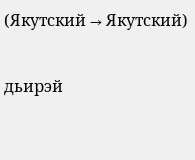(Якутский → Якутский)

дьирэй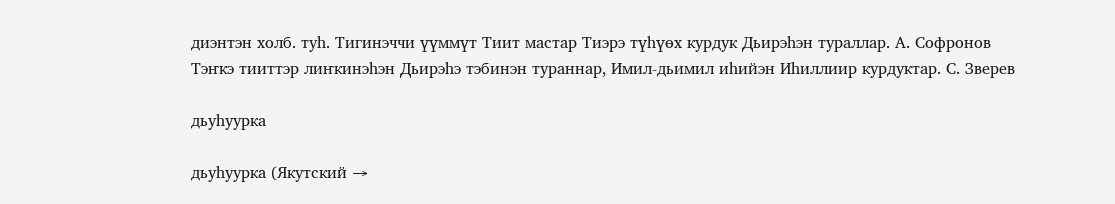диэнтэн холб. туһ. Тигинэччи үүммүт Тиит мастар Тиэрэ түһүөх курдук Дьирэһэн тураллар. А. Софронов
Тэҥкэ тииттэр лиҥкинэһэн Дьирэһэ тэбинэн тураннар, Имил-дьимил иһийэн Иһиллиир курдуктар. С. Зверев

дьуһуурка

дьуһуурка (Якутский →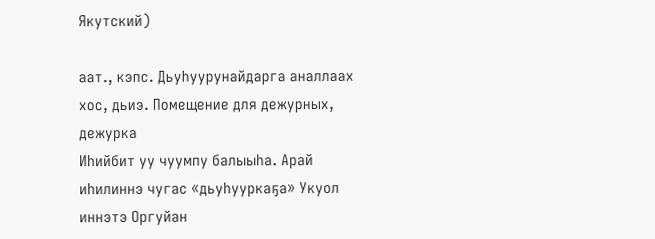Якутский)

аат., кэпс. Дьуһуурунайдарга аналлаах хос, дьиэ. Помещение для дежурных, дежурка
Иһийбит уу чуумпу балыыһа. Арай иһилиннэ чугас «дьуһууркаҕа» Укуол иннэтэ Оргуйан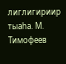лиглигириир тыаһа. М. Тимофеев